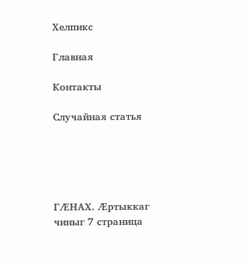Хелпикс

Главная

Контакты

Случайная статья





ГÆНАХ. Æртыккаг чиныг 7 страница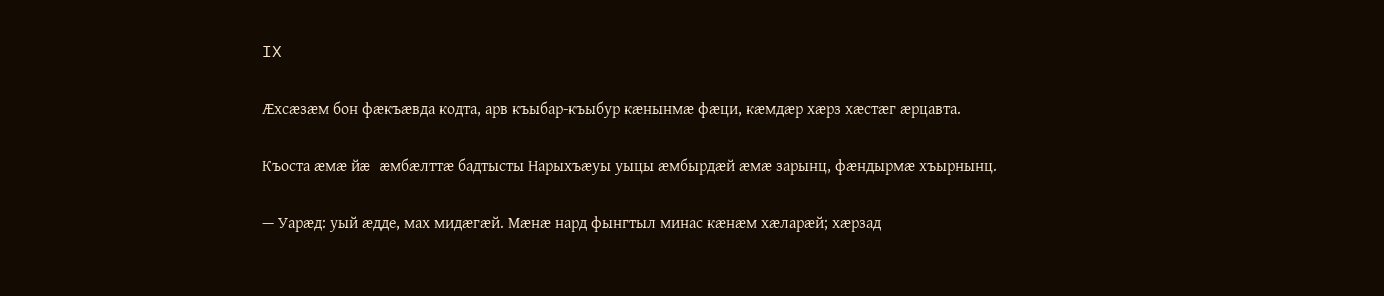IX

Æхсæзæм бон фæкъæвда кодта, арв къыбар-къыбур кæнынмæ фæци, кæмдæр хæрз хæстæг æрцавта.

Къоста æмæ йæ æмбæлттæ бадтысты Нарыхъæуы уыцы æмбырдæй æмæ зарынц, фæндырмæ хъырнынц.

— Уарæд: уый æдде, мах мидæгæй. Мæнæ нард фынгтыл минас кæнæм хæларæй; хæрзад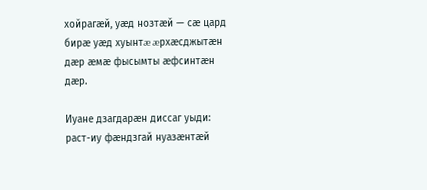хойрагæй, уæд нозтæй — сæ цард бирæ уæд хуынтæ æрхæсджытæн дæр æмæ фысымты æфсинтæн дæр.

Иуане дзагдарæн диссаг уыди: раст-иу фæндзгай нуазæнтæй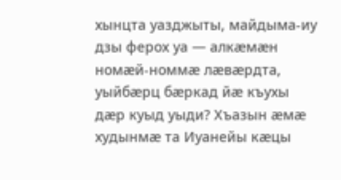хынцта уазджыты, майдыма-иу дзы ферох уа — алкæмæн номæй-номмæ лæвæрдта, уыйбæрц бæркад йæ къухы дæр куыд уыди? Хъазын æмæ худынмæ та Иуанейы кæцы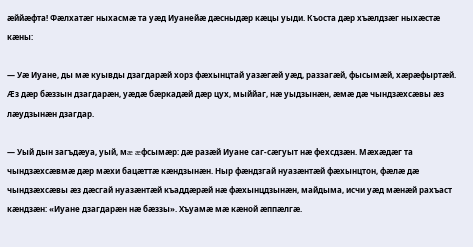æййæфта! Фæлхатæг ныхасмæ та уæд Иуанейæ дæсныдæр кæцы уыди. Къоста дæр хъæлдзæг ныхæстæ кæны:

— Уæ Иуане, ды мæ куывды дзагдарæй хорз фæхынцтай уазæгæй уæд, раззагæй, фысымæй, хæрæфыртæй. Æз дæр бæззын дзагдарæн, уæдæ бæркадæй дæр цух, мыййаг, нæ уыдзынæн, æмæ дæ чындзæхсæвы æз лæудзынæн дзагдар.

— Уый дын загъдæуа, уый, мæ æфсымæр: дæ разæй Иуане саг-сæгуыт нæ фехсдзæн. Мæхæдæг та чындзæхсæвмæ дæр мæхи бацæттæ кæндзынæн. Ныр фæндзгай нуазæнтæй фæхынцтон, фæлæ дæ чындзæхсæвы æз дæсгай нуазæнтæй къаддæрæй нæ фæхынцдзынæн, майдыма, исчи уæд мæнæй рахъаст кæндзæн: «Иуане дзагдарæн нæ бæззы». Хъуамæ мæ кæной æппæлгæ.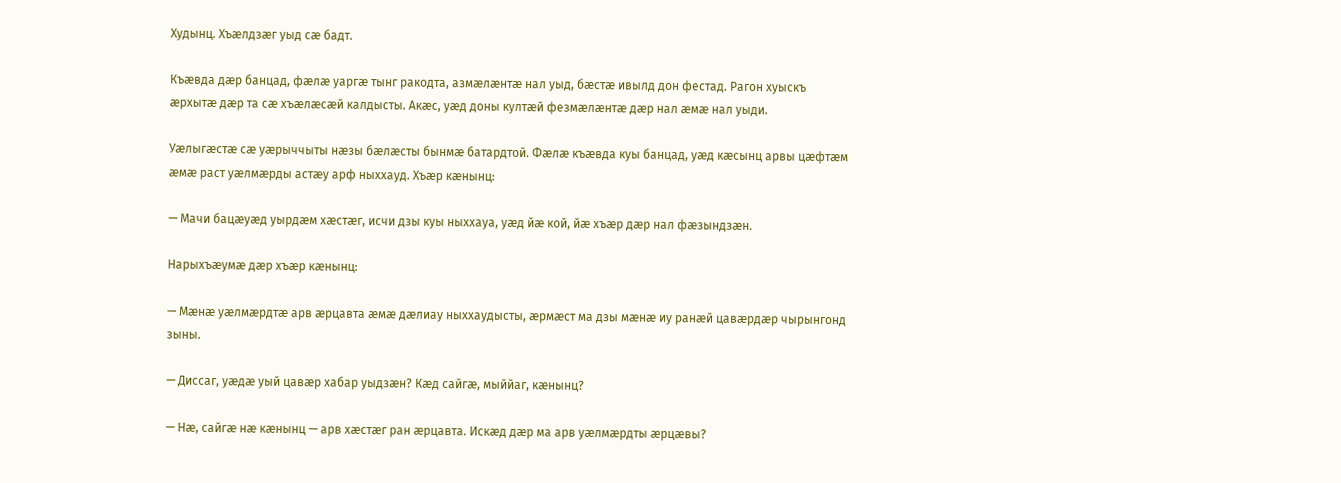Худынц. Хъæлдзæг уыд сæ бадт.

Къæвда дæр банцад, фæлæ уаргæ тынг ракодта, азмæлæнтæ нал уыд, бæстæ ивылд дон фестад. Рагон хуыскъ æрхытæ дæр та сæ хъæлæсæй калдысты. Акæс, уæд доны култæй фезмæлæнтæ дæр нал æмæ нал уыди.

Уæлыгæстæ сæ уæрыччыты нæзы бæлæсты бынмæ батардтой. Фæлæ къæвда куы банцад, уæд кæсынц арвы цæфтæм æмæ раст уæлмæрды астæу арф ныххауд. Хъæр кæнынц:

— Мачи бацæуæд уырдæм хæстæг, исчи дзы куы ныххауа, уæд йæ кой, йæ хъæр дæр нал фæзындзæн.

Нарыхъæумæ дæр хъæр кæнынц:

— Мæнæ уæлмæрдтæ арв æрцавта æмæ дæлиау ныххаудысты, æрмæст ма дзы мæнæ иу ранæй цавæрдæр чырынгонд зыны.

— Диссаг, уæдæ уый цавæр хабар уыдзæн? Кæд сайгæ, мыййаг, кæнынц?

— Нæ, сайгæ нæ кæнынц — арв хæстæг ран æрцавта. Искæд дæр ма арв уæлмæрдты æрцæвы?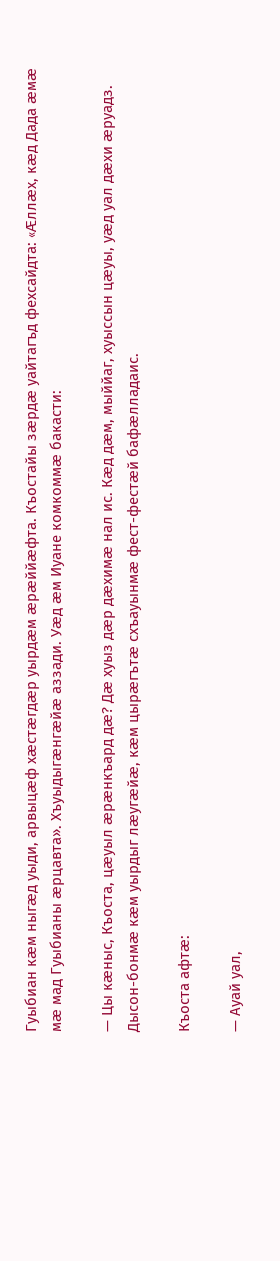Гуыбиан кæм ныгæд уыди, арвыцæф хæстæгдæр уырдæм æрæййæфта. Къостайы зæрдæ уайтагъд фехсайдта: «Æллæх, кæд Дада æмæ мæ мад Гуыбианы æрцавта». Хъуыдыгæнгæйæ аззади. Уæд æм Иуане комкоммæ бакасти:

— Цы кæныс, Къоста, цæуыл æрæнкъард дæ? Дæ хуыз дæр дæхимæ нал ис. Кæд дæм, мыййаг, хуыссын цæуы, уæд уал дæхи æруадз. Дысон-бонмæ кæм уырдыг лæугæйæ, кæм цырæгътæ схъауынмæ фест-фестæй бафæлладаис.

Къоста афтæ:

— Ауай уал,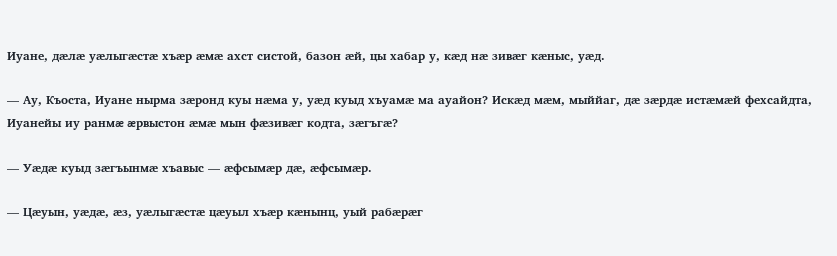Иуане, дæлæ уæлыгæстæ хъæр æмæ ахст систой, базон æй, цы хабар у, кæд нæ зивæг кæныс, уæд.

— Ау, Къоста, Иуане нырма зæронд куы нæма у, уæд куыд хъуамæ ма ауайон? Искæд мæм, мыййаг, дæ зæрдæ истæмæй фехсайдта, Иуанейы иу ранмæ æрвыстон æмæ мын фæзивæг кодта, зæгъгæ?

— Уæдæ куыд зæгъынмæ хъавыс — æфсымæр дæ, æфсымæр.

— Цæуын, уæдæ, æз, уæлыгæстæ цæуыл хъæр кæнынц, уый рабæрæг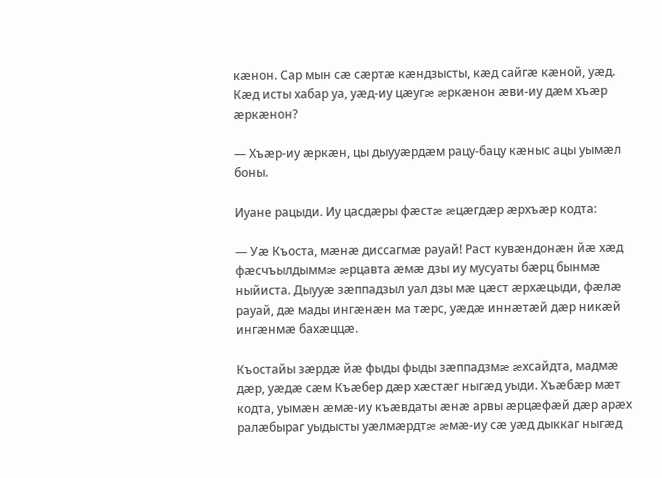кæнон. Сар мын сæ сæртæ кæндзысты, кæд сайгæ кæной, уæд. Кæд исты хабар уа, уæд-иу цæугæ æркæнон æви-иу дæм хъæр æркæнон?

— Хъæр-иу æркæн, цы дыууæрдæм рацу-бацу кæныс ацы уымæл боны.

Иуане рацыди. Иу цасдæры фæстæ æцæгдæр æрхъæр кодта:

— Уæ Къоста, мæнæ диссагмæ рауай! Раст кувæндонæн йæ хæд фæсчъылдыммæ æрцавта æмæ дзы иу мусуаты бæрц бынмæ ныйиста. Дыууæ зæппадзыл уал дзы мæ цæст æрхæцыди, фæлæ рауай, дæ мады ингæнæн ма тæрс, уæдæ иннæтæй дæр никæй ингæнмæ бахæццæ.

Къостайы зæрдæ йæ фыды фыды зæппадзмæ æхсайдта, мадмæ дæр, уæдæ сæм Къæбер дæр хæстæг ныгæд уыди. Хъæбæр мæт кодта, уымæн æмæ-иу къæвдаты æнæ арвы æрцæфæй дæр арæх ралæбыраг уыдысты уæлмæрдтæ æмæ-иу сæ уæд дыккаг ныгæд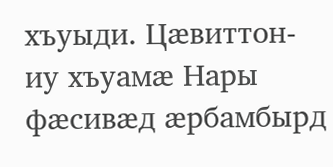хъуыди. Цæвиттон-иу хъуамæ Нары фæсивæд æрбамбырд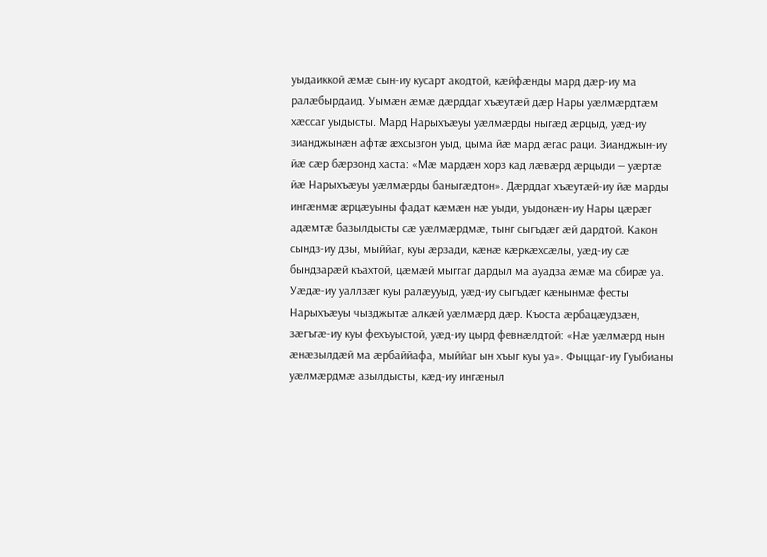уыдаиккой æмæ сын-иу кусарт акодтой, кæйфæнды мард дæр-иу ма ралæбырдаид. Уымæн æмæ дæрддаг хъæутæй дæр Нары уæлмæрдтæм хæссаг уыдысты. Мард Нарыхъæуы уæлмæрды ныгæд æрцыд, уæд-иу зианджынæн афтæ æхсызгон уыд, цыма йæ мард æгас раци. Зианджын-иу йæ сæр бæрзонд хаста: «Мæ мардæн хорз кад лæвæрд æрцыди — уæртæ йæ Нарыхъæуы уæлмæрды баныгæдтон». Дæрддаг хъæутæй-иу йæ марды ингæнмæ æрцæуыны фадат кæмæн нæ уыди, уыдонæн-иу Нары цæрæг адæмтæ базылдысты сæ уæлмæрдмæ, тынг сыгъдæг æй дардтой. Какон сындз-иу дзы, мыййаг, куы æрзади, кæнæ кæркæхсæлы, уæд-иу сæ бындзарæй къахтой, цæмæй мыггаг дардыл ма ауадза æмæ ма сбирæ уа. Уæдæ-иу уаллзæг куы ралæууыд, уæд-иу сыгъдæг кæнынмæ фесты Нарыхъæуы чызджытæ алкæй уæлмæрд дæр. Къоста æрбацæудзæн, зæгъгæ-иу куы фехъуыстой, уæд-иу цырд февнæлдтой: «Нæ уæлмæрд нын æнæзылдæй ма æрбаййафа, мыййаг ын хъыг куы уа». Фыццаг-иу Гуыбианы уæлмæрдмæ азылдысты, кæд-иу ингæныл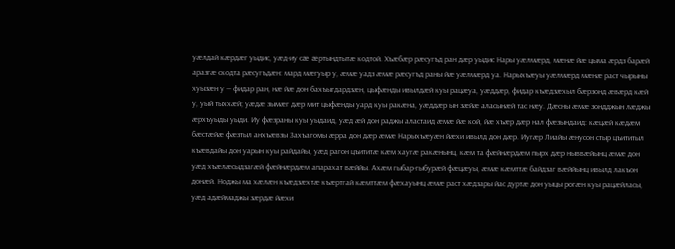уæлдай кæрдæг уыдис, уæд-иу сæ æртындтытæ кодтой. Хъæбæр рæсугъд ран дæр уыдис Нары уæлмæрд, мæнæ йæ цыма æрдз барæй аразгæ скодта рæсугъдæн: мард мæгуыр у, æмæ уадз æмæ рæсугъд раны йæ уæлмæрд уа. Нарыхъæуы уæлмæрд мæнæ раст чырыны хуызæн у — фидар ран, нæ йæ дон бахъыгдардзæн, цыфæнды ивылдæй куы рацæуа, уæддæр, фидар къæдзæхыл бæрзонд æвæрд кæй у, уый тыххæй; уæдæ зымæг дæр мит цыфæнды уард куы ракæна, уæддæр ын зæйæ аласынæй тас нæу. Дæсны æмæ зондджын лæджы æрхъуыды уыди. Иу фæзраны куы уыдаид, уæд æй дон раджы аластаид æмæ йæ кой, йæ хъæр дæр нал фæзындаид: кæцæй кæдæм бæстæйæ фæзтыл анхъæвзы Захъагомы æрра дон дæр æмæ Нарыхъæуæн йæхи ивылд дон дæр. Иугæр Лиайы æнусон стыр цъититыл къæвдайы дон уарын куы райдайы, уæд рагон цъититæ кæм хаугæ ракæнынц, кæм та фæйнæрдæм пырх дæр ныввæйынц æмæ дон уæд хъæлæсыдзагæй фæйнæрдæм апарахат вæййы. Ахæм гыбар-гыбурæй фæцæуы, æмæ кæмттæ байдзаг вæййынц ивылд лакъон донæй. Ноджы ма хæлæн къæдзæхтæ къæртгай кæмттæм фæхауынц æмæ раст хæдзары йас дуртæ дон уыцы рогæн куы рацæйласы, уæд адæймаджы зæрдæ йæхи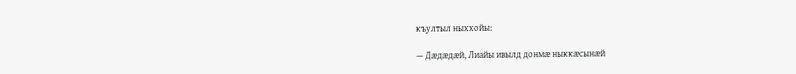къултыл ныххойы:

— Дæдæдæй, Лиайы ивылд донмæ ныккæсынæй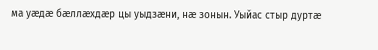ма уæдæ бæллæхдæр цы уыдзæни, нæ зонын. Уыйас стыр дуртæ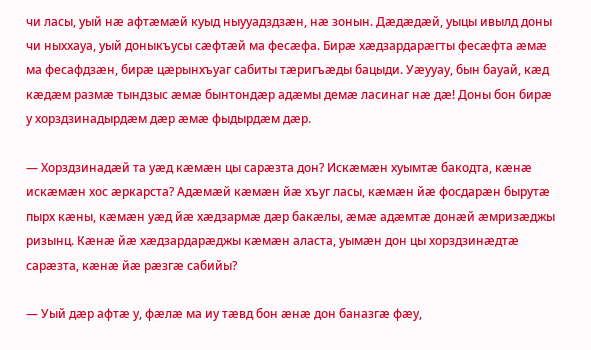чи ласы, уый нæ афтæмæй куыд ныууадздзæн, нæ зонын. Дæдæдæй, уыцы ивылд доны чи ныххауа, уый доныкъусы сæфтæй ма фесæфа. Бирæ хæдзардарæгты фесæфта æмæ ма фесафдзæн, бирæ цæрынхъуаг сабиты тæригъæды бацыди. Уæууау, бын бауай, кæд кæдæм размæ тындзыс æмæ бынтондæр адæмы демæ ласинаг нæ дæ! Доны бон бирæ у хорздзинадырдæм дæр æмæ фыдырдæм дæр.

— Хорздзинадæй та уæд кæмæн цы сарæзта дон? Искæмæн хуымтæ бакодта, кæнæ искæмæн хос æркарста? Адæмæй кæмæн йæ хъуг ласы, кæмæн йæ фосдарæн бырутæ пырх кæны, кæмæн уæд йæ хæдзармæ дæр бакæлы, æмæ адæмтæ донæй æмризæджы ризынц. Кæнæ йæ хæдзардарæджы кæмæн аласта, уымæн дон цы хорздзинæдтæ сарæзта, кæнæ йæ рæзгæ сабийы?

— Уый дæр афтæ у, фæлæ ма иу тæвд бон æнæ дон баназгæ фæу,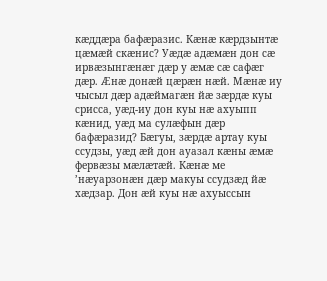кæддæра бафæразис. Кæнæ кæрдзынтæ цæмæй скæнис? Уæдæ адæмæн дон сæ ирвæзынгæнæг дæр у æмæ сæ сафæг дæр. Æнæ донæй цæрæн нæй. Мæнæ иу чысыл дæр адæймагæн йæ зæрдæ куы срисса, уæд-иу дон куы нæ ахуыпп кæнид, уæд ма сулæфын дæр бафæразид? Бæгуы, зæрдæ артау куы ссудзы, уæд æй дон ауазал кæны æмæ фервæзы мæлæтæй. Кæнæ ме ’нæуарзонæн дæр макуы ссудзæд йæ хæдзар. Дон æй куы нæ ахуыссын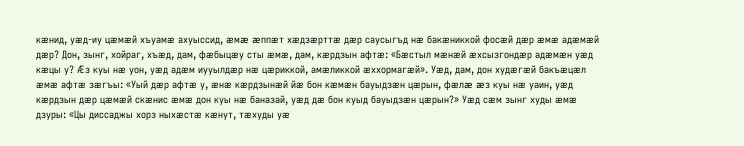кæнид, уæд-иу цæмæй хъуамæ ахуыссид, æмæ æппæт хæдзæрттæ дæр саусыгъд нæ бакæниккой фосæй дæр æмæ адæмæй дæр? Дон, зынг, хойраг, хъæд, дам, фæбыцæу сты æмæ, дам, кæрдзын афтæ: «Бæстыл мæнæй æхсызгондæр адæмæн уæд кæцы у? Æз куы нæ уон, уæд адæм иууылдæр нæ цæриккой, амæликкой æххормагæй». Уæд, дам, дон худæгæй бакъæцæл æмæ афтæ зæгъы: «Уый дæр афтæ у, æнæ кæрдзынæй йæ бон кæмæн бауыдзæн цæрын, фæлæ æз куы нæ уаин, уæд кæрдзын дæр цæмæй скæнис æмæ дон куы нæ баназай, уæд дæ бон куыд бауыдзæн цæрын?» Уæд сæм зынг худы æмæ дзуры: «Цы диссаджы хорз ныхæстæ кæнут, тæхуды уæ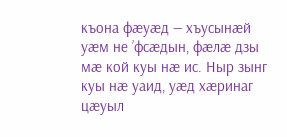къона фæуæд — хъусынæй уæм не ’фсæдын, фæлæ дзы мæ кой куы нæ ис. Ныр зынг куы нæ уаид, уæд хæринаг цæуыл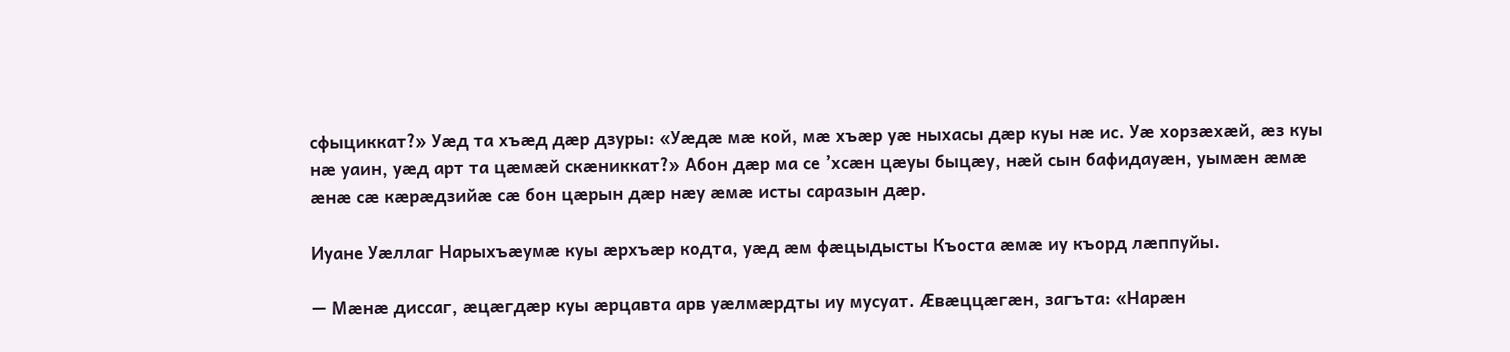сфыциккат?» Уæд та хъæд дæр дзуры: «Уæдæ мæ кой, мæ хъæр уæ ныхасы дæр куы нæ ис. Уæ хорзæхæй, æз куы нæ уаин, уæд арт та цæмæй скæниккат?» Абон дæр ма се ’хсæн цæуы быцæу, нæй сын бафидауæн, уымæн æмæ æнæ сæ кæрæдзийæ сæ бон цæрын дæр нæу æмæ исты саразын дæр.

Иуане Уæллаг Нарыхъæумæ куы æрхъæр кодта, уæд æм фæцыдысты Къоста æмæ иу къорд лæппуйы.

— Мæнæ диссаг, æцæгдæр куы æрцавта арв уæлмæрдты иу мусуат. Æвæццæгæн, загъта: «Нарæн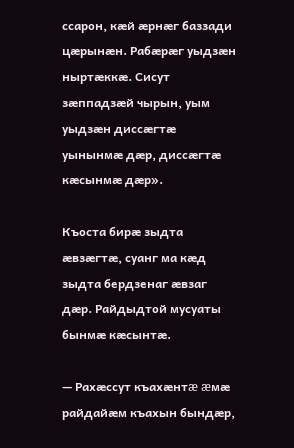ссарон, кæй æрнæг баззади цæрынæн. Рабæрæг уыдзæн ныртæккæ. Сисут зæппадзæй чырын, уым уыдзæн диссæгтæ уынынмæ дæр, диссæгтæ кæсынмæ дæр».

Къоста бирæ зыдта æвзæгтæ, суанг ма кæд зыдта бердзенаг æвзаг дæр. Райдыдтой мусуаты бынмæ кæсынтæ.

— Рахæссут къахæнтæ æмæ райдайæм къахын бындæр,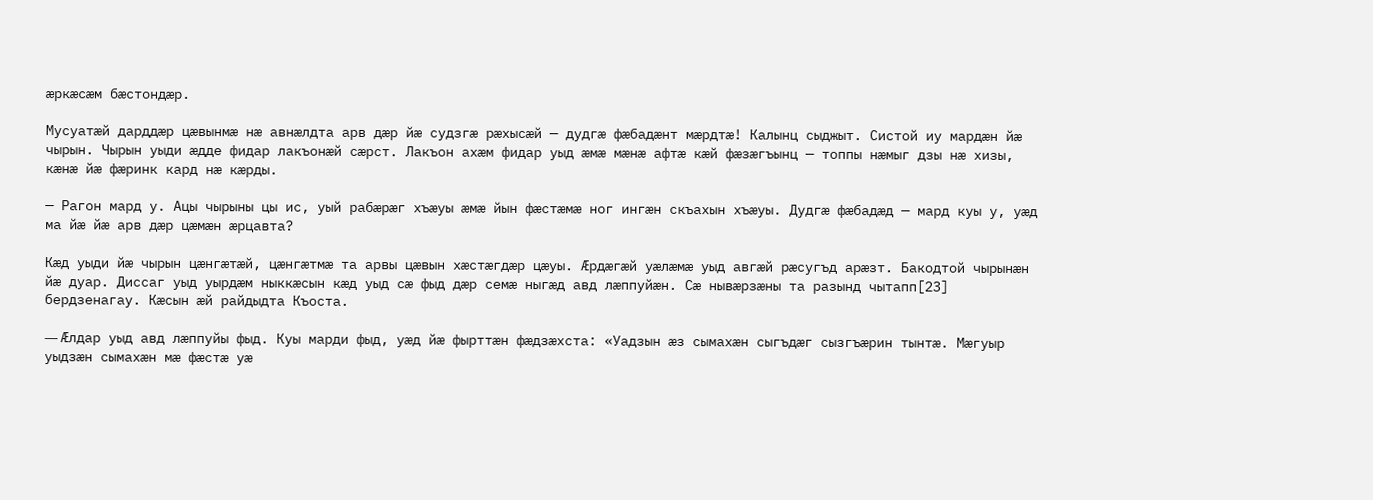æркæсæм бæстондæр.

Мусуатæй дарддæр цæвынмæ нæ авнæлдта арв дæр йæ судзгæ рæхысæй — дудгæ фæбадæнт мæрдтæ! Калынц сыджыт. Систой иу мардæн йæ чырын. Чырын уыди æдде фидар лакъонæй сæрст. Лакъон ахæм фидар уыд æмæ мæнæ афтæ кæй фæзæгъынц — топпы нæмыг дзы нæ хизы, кæнæ йæ фæринк кард нæ кæрды.

— Рагон мард у. Ацы чырыны цы ис, уый рабæрæг хъæуы æмæ йын фæстæмæ ног ингæн скъахын хъæуы. Дудгæ фæбадæд — мард куы у, уæд ма йæ йæ арв дæр цæмæн æрцавта?

Кæд уыди йæ чырын цæнгæтæй, цæнгæтмæ та арвы цæвын хæстæгдæр цæуы. Æрдæгæй уæлæмæ уыд авгæй рæсугъд арæзт. Бакодтой чырынæн йæ дуар. Диссаг уыд уырдæм ныккæсын кæд уыд сæ фыд дæр семæ ныгæд авд лæппуйæн. Сæ нывæрзæны та разынд чытапп[23] бердзенагау. Кæсын æй райдыдта Къоста.

— Æлдар уыд авд лæппуйы фыд. Куы марди фыд, уæд йæ фырттæн фæдзæхста: «Уадзын æз сымахæн сыгъдæг сызгъæрин тынтæ. Мæгуыр уыдзæн сымахæн мæ фæстæ уæ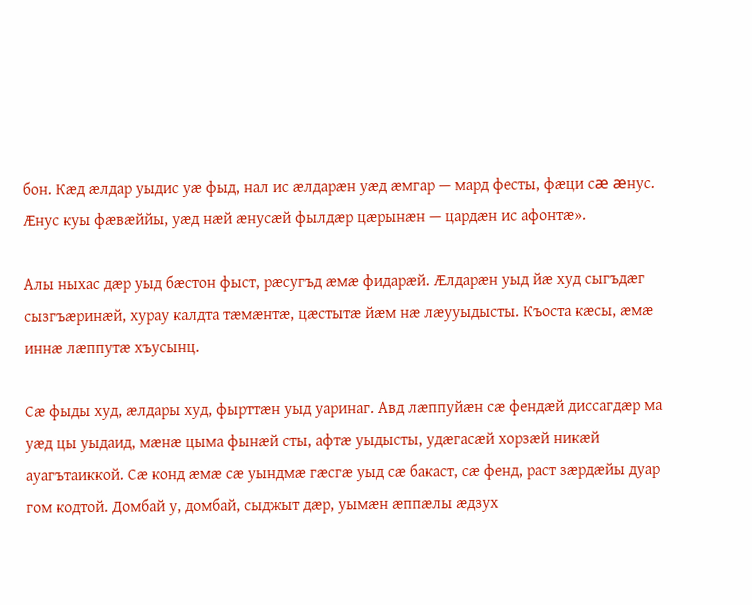бон. Кæд æлдар уыдис уæ фыд, нал ис æлдарæн уæд æмгар — мард фесты, фæци сæ æнус. Æнус куы фæвæййы, уæд нæй æнусæй фылдæр цæрынæн — цардæн ис афонтæ».

Алы ныхас дæр уыд бæстон фыст, рæсугъд æмæ фидарæй. Æлдарæн уыд йæ худ сыгъдæг сызгъæринæй, хурау калдта тæмæнтæ, цæстытæ йæм нæ лæууыдысты. Къоста кæсы, æмæ иннæ лæппутæ хъусынц.

Сæ фыды худ, æлдары худ, фырттæн уыд уаринаг. Авд лæппуйæн сæ фендæй диссагдæр ма уæд цы уыдаид, мæнæ цыма фынæй сты, афтæ уыдысты, удæгасæй хорзæй никæй ауагътаиккой. Сæ конд æмæ сæ уындмæ гæсгæ уыд сæ бакаст, сæ фенд, раст зæрдæйы дуар гом кодтой. Домбай у, домбай, сыджыт дæр, уымæн æппæлы æдзух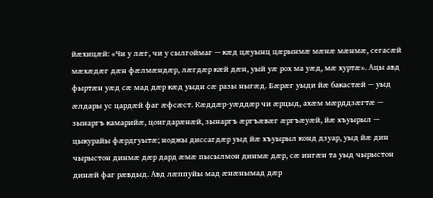йæхицæй: «Чи у лæг, чи у сылгоймаг — кæд цæуынц цæрынмæ мæнæ мæнмæ, сегасæй мæхæдæг дæн фæлмæндæр, лæгдæр кæй дæн, уый уæ рох ма уæд, мæ хуртæ». Ацы авд фыртæн уæд сæ мад дæр кæд уыди сæ разы ныгæд. Бæрæг уыди йæ бакастæй — уыд æлдары ус цардæй фаг æфсæст. Кæддæр-уæддæр чи æрцыд, ахæм мæрддзæгтæ — зынаргъ камарийæ, цонгдарæнæй, зынаргъ æргъæвæг æргъæуæй, йæ хъуырыл — цыкурайы фæрдгуытæ; ноджы диссагдæр уыд йæ хъуырыл конд дзуар, уыд йæ дин чырыстон динмæ дæр дард æмæ пысылмон динмæ дæр, сæ ингæн та уыд чырыстон динæй фаг рæвдыд. Авд лæппуйы мад æнæнымад дæр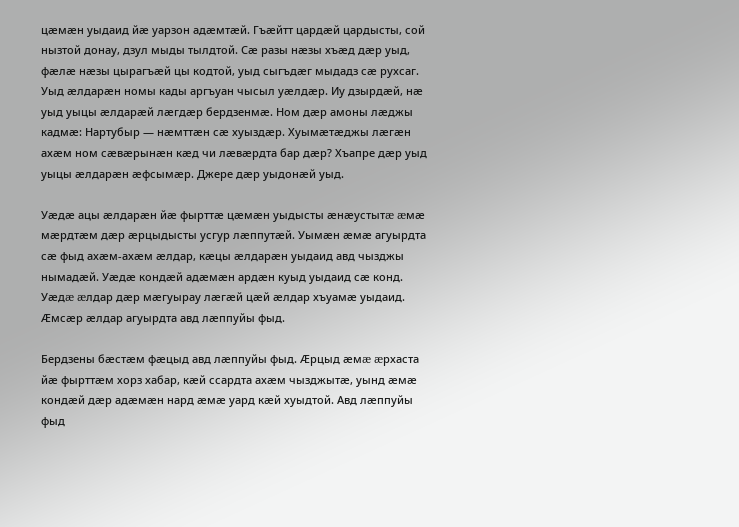цæмæн уыдаид йæ уарзон адæмтæй. Гъæйтт цардæй цардысты, сой нызтой донау, дзул мыды тылдтой. Сæ разы нæзы хъæд дæр уыд, фæлæ нæзы цырагъæй цы кодтой, уыд сыгъдæг мыдадз сæ рухсаг. Уыд æлдарæн номы кады аргъуан чысыл уæлдæр. Иу дзырдæй, нæ уыд уыцы æлдарæй лæгдæр бердзенмæ. Ном дæр амоны лæджы кадмæ: Нартубыр — нæмттæн сæ хуыздæр. Хуымæтæджы лæгæн ахæм ном сæвæрынæн кæд чи лæвæрдта бар дæр? Хъапре дæр уыд уыцы æлдарæн æфсымæр. Джере дæр уыдонæй уыд.

Уæдæ ацы æлдарæн йæ фырттæ цæмæн уыдысты æнæустытæ æмæ мæрдтæм дæр æрцыдысты усгур лæппутæй. Уымæн æмæ агуырдта сæ фыд ахæм-ахæм æлдар, кæцы æлдарæн уыдаид авд чызджы нымадæй. Уæдæ кондæй адæмæн ардæн куыд уыдаид сæ конд. Уæдæ æлдар дæр мæгуырау лæгæй цæй æлдар хъуамæ уыдаид. Æмсæр æлдар агуырдта авд лæппуйы фыд.

Бердзены бæстæм фæцыд авд лæппуйы фыд. Æрцыд æмæ æрхаста йæ фырттæм хорз хабар, кæй ссардта ахæм чызджытæ, уынд æмæ кондæй дæр адæмæн нард æмæ уард кæй хуыдтой. Авд лæппуйы фыд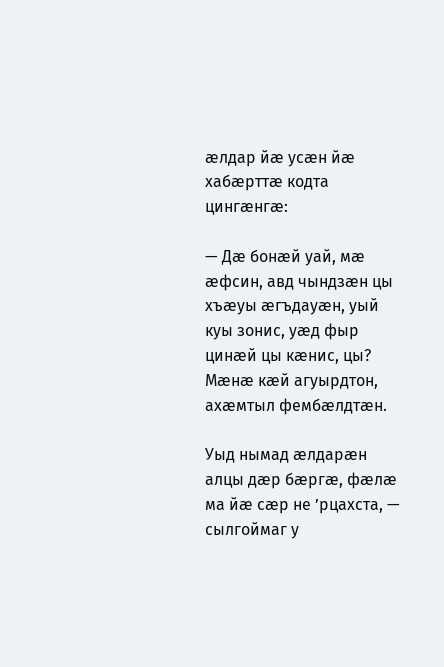æлдар йæ усæн йæ хабæрттæ кодта цингæнгæ:

— Дæ бонæй уай, мæ æфсин, авд чындзæн цы хъæуы æгъдауæн, уый куы зонис, уæд фыр цинæй цы кæнис, цы? Мæнæ кæй агуырдтон, ахæмтыл фембæлдтæн.

Уыд нымад æлдарæн алцы дæр бæргæ, фæлæ ма йæ сæр не ’рцахста, — сылгоймаг у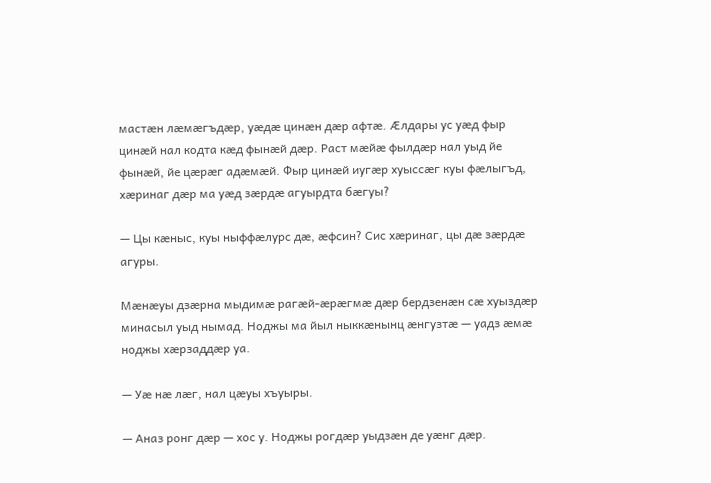мастæн лæмæгъдæр, уæдæ цинæн дæр афтæ. Æлдары ус уæд фыр цинæй нал кодта кæд фынæй дæр. Раст мæйæ фылдæр нал уыд йе фынæй, йе цæрæг адæмæй. Фыр цинæй иугæр хуыссæг куы фæлыгъд, хæринаг дæр ма уæд зæрдæ агуырдта бæгуы?

— Цы кæныс, куы ныффæлурс дæ, æфсин? Сис хæринаг, цы дæ зæрдæ агуры.

Мæнæуы дзæрна мыдимæ рагæй-æрæгмæ дæр бердзенæн сæ хуыздæр минасыл уыд нымад. Ноджы ма йыл ныккæнынц æнгузтæ — уадз æмæ ноджы хæрзаддæр уа.

— Уæ нæ лæг, нал цæуы хъуыры.

— Аназ ронг дæр — хос у. Ноджы рогдæр уыдзæн де уæнг дæр.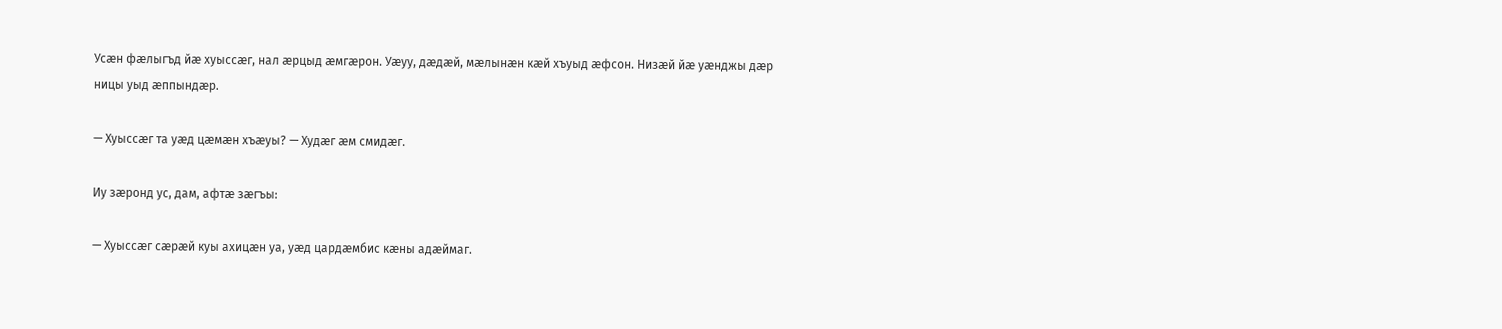Усæн фæлыгъд йæ хуыссæг, нал æрцыд æмгæрон. Уæуу, дæдæй, мæлынæн кæй хъуыд æфсон. Низæй йæ уæнджы дæр ницы уыд æппындæр.

— Хуыссæг та уæд цæмæн хъæуы? — Худæг æм смидæг.

Иу зæронд ус, дам, афтæ зæгъы:

— Хуыссæг сæрæй куы ахицæн уа, уæд цардæмбис кæны адæймаг.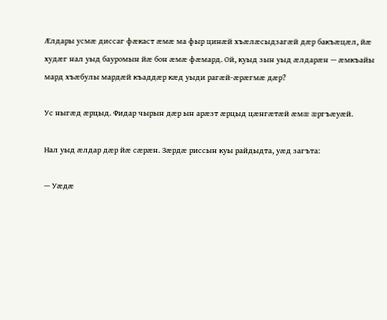Æлдары усмæ диссаг фæкаст æмæ ма фыр цинæй хъæлæсыдзагæй дæр бакъæцæл, йæ худæг нал уыд бауромын йæ бон æмæ фæмард. Ой, куыд зын уыд æлдарæн — æмкъайы мард хъæбулы мардæй къаддæр кæд уыди рагæй-æрæгмæ дæр?

Ус ныгæд æрцыд. Фидар чырын дæр ын арæзт æрцыд цæнгæтæй æмæ æргъæуæй.

Нал уыд æлдар дæр йæ сæрæн. Зæрдæ риссын куы райдыдта, уæд загъта:

— Уæдæ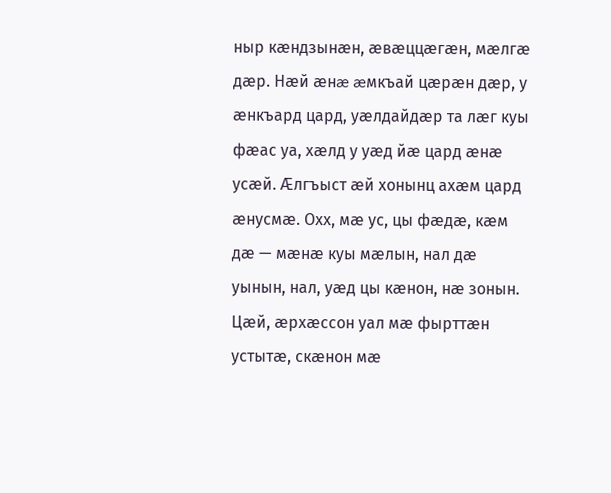ныр кæндзынæн, æвæццæгæн, мæлгæ дæр. Нæй æнæ æмкъай цæрæн дæр, у æнкъард цард, уæлдайдæр та лæг куы фæас уа, хæлд у уæд йæ цард æнæ усæй. Æлгъыст æй хонынц ахæм цард æнусмæ. Охх, мæ ус, цы фæдæ, кæм дæ — мæнæ куы мæлын, нал дæ уынын, нал, уæд цы кæнон, нæ зонын. Цæй, æрхæссон уал мæ фырттæн устытæ, скæнон мæ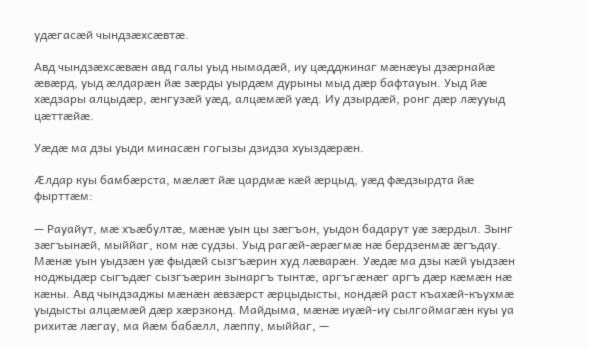удæгасæй чындзæхсæвтæ.

Авд чындзæхсæвæн авд галы уыд нымадæй, иу цæдджинаг мæнæуы дзæрнайæ æвæрд, уыд æлдарæн йæ зæрды уырдæм дурыны мыд дæр бафтауын. Уыд йæ хæдзары алцыдæр, æнгузæй уæд, алцæмæй уæд. Иу дзырдæй, ронг дæр лæууыд цæттæйæ.

Уæдæ ма дзы уыди минасæн гогызы дзидза хуыздæрæн.

Æлдар куы бамбæрста, мæлæт йæ цардмæ кæй æрцыд, уæд фæдзырдта йæ фырттæм:

— Рауайут, мæ хъæбултæ, мæнæ уын цы зæгъон, уыдон бадарут уæ зæрдыл. Зынг зæгъынæй, мыййаг, ком нæ судзы. Уыд рагæй-æрæгмæ нæ бердзенмæ æгъдау. Мæнæ уын уыдзæн уæ фыдæй сызгъæрин худ лæварæн. Уæдæ ма дзы кæй уыдзæн ноджыдæр сыгъдæг сызгъæрин зынаргъ тынтæ, аргъгæнæг аргъ дæр кæмæн нæ кæны. Авд чындзаджы мæнæн æвзæрст æрцыдысты, кондæй раст къахæй-къухмæ уыдысты алцæмæй дæр хæрзконд. Майдыма, мæнæ иуæй-иу сылгоймагæн куы уа рихитæ лæгау, ма йæм бабæлл, лæппу, мыййаг, —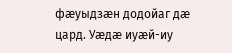фæуыдзæн додойаг дæ цард. Уæдæ иуæй-иу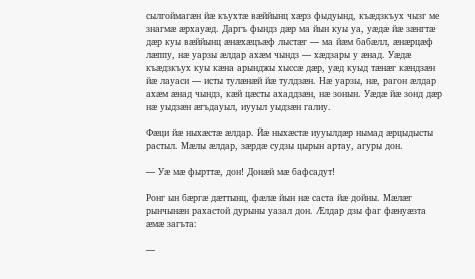сылгоймагæн йæ къухтæ вæййынц хæрз фыдуынд, къæдзкъух чызг ме знагмæ æрхауæд. Даргъ фындз дæр ма йын куы уа, уæдæ йæ зæнгтæ дæр куы вæййынц æнæхæцъæф лыстæг — ма йæм бабæлл, æнæрцæф лæппу, нæ уарзы æлдар ахæм чындз — хæдзары у æнад. Уæдæ къæдзкъух куы кæна арынджы хыссæ дæр, уæд куыд тæнæг кæндзæн йæ лауаси — исты тулæнæй йæ тулдзæн. Нæ уарзы, нæ, рагон æлдар ахæм æнад чындз, кæй цæсты ахаддзæн, нæ зонын. Уæдæ йæ зонд дæр нæ уыдзæн æгъдауыл, иууыл уыдзæн галиу.

Фæци йæ ныхæстæ æлдар. Йæ ныхæстæ иууылдæр нымад æрцыдысты растыл. Мæлы æлдар, зæрдæ судзы цырын артау, агуры дон.

— Уæ мæ фырттæ, дон! Донæй мæ бафсадут!

Ронг ын бæргæ дæттынц, фæлæ йын нæ саста йæ дойны. Мæлæг рынчынæн рахастой дурыны уазал дон. Æлдар дзы фаг фæнуæзта æмæ загъта:

—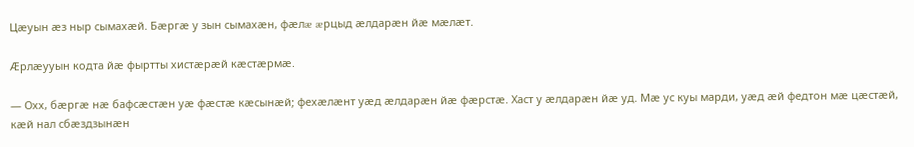Цæуын æз ныр сымахæй. Бæргæ у зын сымахæн, фæлæ æрцыд æлдарæн йæ мæлæт.

Æрлæууын кодта йæ фыртты хистæрæй кæстæрмæ.

— Охх, бæргæ нæ бафсæстæн уæ фæстæ кæсынæй; фехæлæнт уæд æлдарæн йæ фæрстæ. Хаст у æлдарæн йæ уд. Мæ ус куы марди, уæд æй федтон мæ цæстæй, кæй нал сбæздзынæн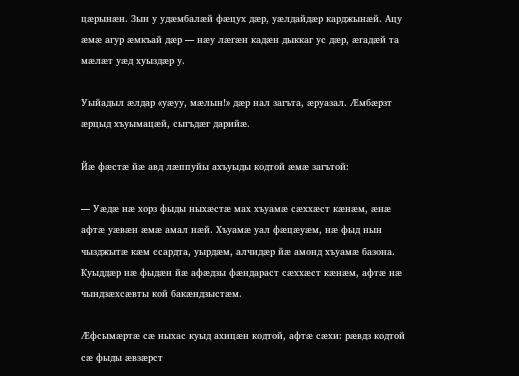цæрынæн. Зын у удæмбалæй фæцух дæр, уæлдайдæр карджынæй. Ацу æмæ агур æмкъай дæр — нæу лæгæн кадæн дыккаг ус дæр, æгадæй та мæлæт уæд хуыздæр у.

Уыйадыл æлдар «уæуу, мæлын!» дæр нал загъта, æруазал. Æмбæрзт æрцыд хъуымацæй, сыгъдæг дарийæ.

Йæ фæстæ йæ авд лæппуйы ахъуыды кодтой æмæ загътой:

— Уæдæ нæ хорз фыды ныхæстæ мах хъуамæ сæххæст кæнæм, æнæ афтæ уæвæн æмæ амал нæй. Хъуамæ уал фæцæуæм, нæ фыд нын чызджытæ кæм ссардта, уырдæм, алчидæр йæ амонд хъуамæ базона. Куыддæр нæ фыдæн йæ афæдзы фæндараст сæххæст кæнæм, афтæ нæ чындзæхсæвты кой бакæндзыстæм.

Æфсымæртæ сæ ныхас куыд ахицæн кодтой, афтæ сæхи: рæвдз кодтой сæ фыды æвзæрст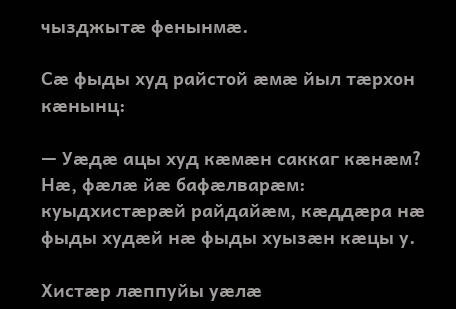чызджытæ фенынмæ.

Сæ фыды худ райстой æмæ йыл тæрхон кæнынц:

— Уæдæ ацы худ кæмæн саккаг кæнæм? Нæ, фæлæ йæ бафæлварæм: куыдхистæрæй райдайæм, кæддæра нæ фыды худæй нæ фыды хуызæн кæцы у.

Хистæр лæппуйы уæлæ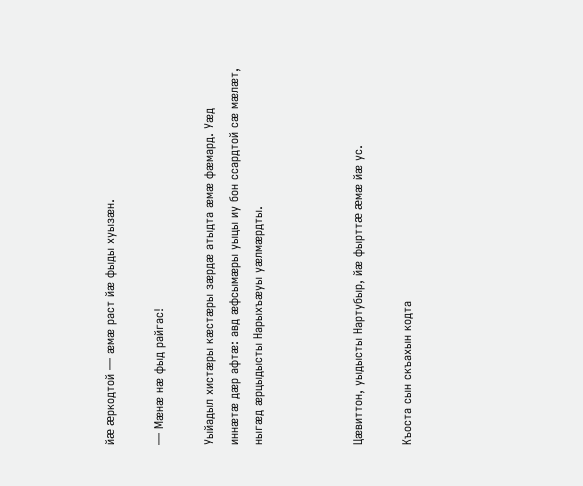йæ æркодтой — æмæ раст йæ фыды хуызæн.

— Мæнæ нæ фыд райгас!

Уыйадыл хистæры кæстæры зæрдæ атыдта æмæ фæмард. Уæд иннæтæ дæр афтæ: авд æфсымæры уыцы иу бон ссардтой сæ мæлæт, ныгæд æрцыдысты Нарыхъæуы уæлмæрдты.



Цæвиттон, уыдысты Нартубыр, йæ фырттæ æмæ йæ ус.

Къоста сын скъахын кодта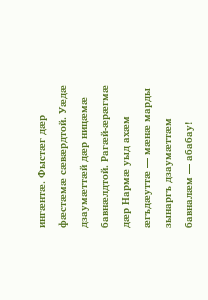ингæнтæ. Фыстæг дæр фæстæмæ сæвæрдтой. Уæдæ дзаумæттæй дæр ницæмæ бавнæлдтой. Рагæй-æрæгмæ дæр Нармæ уыд ахæм æгъдæуттæ — мæнæ марды зынаргъ дзаумæттæм бавналæм — абабау!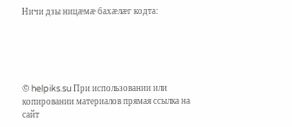Ничи дзы ницæмæ бахæлæг кодта:





© helpiks.su При использовании или копировании материалов прямая ссылка на сайт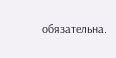обязательна.